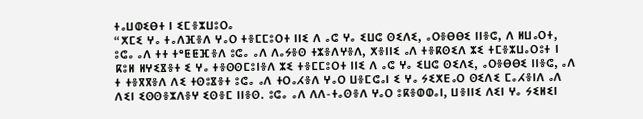ⵜⴰⵡⵀⵉⴱⵜ ⵏ ⵉⵎⴻⵣⵡⵓⵔⴰ
“ⵅⵎⵉ ⵖⴰ ⵜⴰⴷⴼⴻⴷ ⵖⴰⵔ ⵜⴻⵎⵎⵓⵔⵜ ⵏⵏⵉ ⴷ ⴰⵛ ⵖⴰ ⵉⵡⵛ ⵙⵉⴷⵉ, ⴰⵔⴻⴱⴱⵉ ⵏⵏⴻⵛ, ⴷ ⵍⵡⴰⵔⵜ, ⵓⵛⴰ ⴰⴷ ⵜⵜ ⵜᵉⵟⵟⴼⴻⴷ ⵓⵛⴰ ⴰⴷ ⴷⴰⵢⴻⵙ ⵜⵣⴻⴷⵖⴻⴷ, ⵅⴻⵏⵏⵉ ⴰⴷ ⵜⴻⴽⵙⵉⴷ ⵣⵉ ⵜⵎⴻⵣⵡⴰⵔⵓⵜ ⵏ ⴽⵓⵍ ⵍⵖⵉⴵⴻⵜ ⵉ ⵖⴰ ⵜⴻⵙⵙⵎⵓⵏⴻⴷ ⵣⵉ ⵜⴻⵎⵎⵓⵔⵜ ⵏⵏⵉ ⴷ ⴰⵛ ⵖⴰ ⵉⵡⵛ ⵙⵉⴷⵉ, ⴰⵔⴻⴱⴱⵉ ⵏⵏⴻⵛ, ⴰⴷ ⵜ ⵜⴻⴳⴳⴻⴷ ⴷⵉ ⵜⵙⵓⴵⴻⵜ ⵓⵛⴰ ⴰⴷ ⵜⵔⴰⵃⴻⴷ ⵖⴰⵔ ⵡⴻⵎⵛⴰⵏ ⵉ ⵖⴰ ⵢⵉⵅⴹⴰⵔ ⵙⵉⴷⵉ ⵎⴰⵃⴻⵏⴷ ⴰⴷ ⴷⵉⵏ ⵉⵙⵙⴻⵣⴷⴻⵖ ⵉⵙⴻⵎ ⵏⵏⴻⵙ. ⵓⵛⴰ ⴰⴷ ⴷⴷ-ⵜⴰⵙⴻⴷ ⵖⴰⵔ ⵓⴽⴻⵀⵀⴰⵏ, ⵡⴻⵏⵏⵉ ⴷⵉⵏ ⵖⴰ ⵢⵉⵍⵉⵏ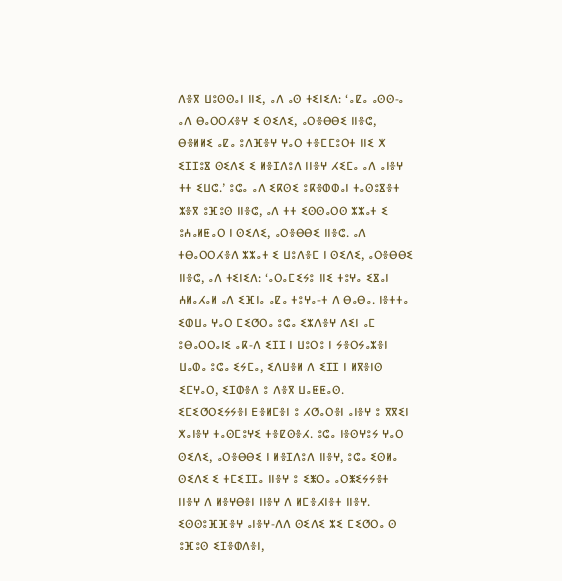ⴷⴻⴳ ⵡⵓⵙⵙⴰⵏ ⵏⵏⵉ, ⴰⴷ ⴰⵙ ⵜⵉⵏⵉⴷ: ‘ⴰⵇⴰ ⴰⵙⵙ-ⴰ ⴰⴷ ⴱⴰⵔⵔⵃⴻⵖ ⵉ ⵙⵉⴷⵉ, ⴰⵔⴻⴱⴱⵉ ⵏⵏⴻⵛ, ⴱⴻⵍⵍⵉ ⴰⵇⴰ ⵓⴷⴼⴻⵖ ⵖⴰⵔ ⵜⴻⵎⵎⵓⵔⵜ ⵏⵏⵉ ⵅ ⵉⵊⵊⵓⴵ ⵙⵉⴷⵉ ⵉ ⵍⴻⵊⴷⵓⴷ ⵏⵏⴻⵖ ⵃⵉⵎⴰ ⴰⴷ ⴰⵏⴻⵖ ⵜⵜ ⵉⵡⵛ.’ ⵓⵛⴰ ⴰⴷ ⵉⴽⵙⵉ ⵓⴽⴻⵀⵀⴰⵏ ⵜⴰⵙⵓⴵⴻⵜ ⵣⴻⴳ ⵓⴼⵓⵙ ⵏⵏⴻⵛ, ⴰⴷ ⵜⵜ ⵉⵙⵙⴰⵔⵙ ⵣⵣⴰⵜ ⵉ ⵓⵄⴰⵍⵟⴰⵔ ⵏ ⵙⵉⴷⵉ, ⴰⵔⴻⴱⴱⵉ ⵏⵏⴻⵛ. ⴰⴷ ⵜⴱⴰⵔⵔⵃⴻⴷ ⵣⵣⴰⵜ ⵉ ⵡⵓⴷⴻⵎ ⵏ ⵙⵉⴷⵉ, ⴰⵔⴻⴱⴱⵉ ⵏⵏⴻⵛ, ⴰⴷ ⵜⵉⵏⵉⴷ: ‘ⴰⵔⴰⵎⵉⵢⵓ ⵏⵏⵉ ⵜⵓⵖⴰ ⵉⴵⴰⵏ ⵄⵍⴰⵃⴰⵍ ⴰⴷ ⵉⴼⵏⴰ ⴰⵇⴰ ⵜⵓⵖⴰ-ⵜ ⴷ ⴱⴰⴱⴰ. ⵏⴻⵜⵜⴰ ⵉⵀⵡⴰ ⵖⴰⵔ ⵎⵉⵚⵔⴰ ⵓⵛⴰ ⵉⵣⴷⴻⵖ ⴷⵉⵏ ⴰⵎ ⵓⴱⴰⵔⵔⴰⵏⵉ ⴰⴽ-ⴷ ⵉⵊⵊ ⵏ ⵡⵓⵔⵓ ⵏ ⵢⴻⵔⵢⴰⵣⴻⵏ ⵡⴰⵀⴰ ⵓⵛⴰ ⵉⵢⵎⴰ, ⵉⴷⵡⴻⵍ ⴷ ⵉⵊⵊ ⵏ ⵍⴳⴻⵏⵙ ⵉⵎⵖⴰⵔ, ⵉⵊⵀⴻⴷ ⵓ ⴷⴻⴳ ⵡⴰⵟⵟⴰⵙ. ⵉⵎⵉⵚⵔⵉⵢⵢⴻⵏ ⴹⴻⵍⵎⴻⵏ ⵓ ⵃⵚⴰⵔⴻⵏ ⴰⵏⴻⵖ ⵓ ⴳⴳⵉⵏ ⵅⴰⵏⴻⵖ ⵜⴰⵙⵎⵓⵖⵉ ⵜⴻⵇⵙⴻⵃ. ⵓⵛⴰ ⵏⴻⵙⵖⵓⵢ ⵖⴰⵔ ⵙⵉⴷⵉ, ⴰⵔⴻⴱⴱⵉ ⵏ ⵍⴻⵊⴷⵓⴷ ⵏⵏⴻⵖ, ⵓⵛⴰ ⵉⵙⵍⴰ ⵙⵉⴷⵉ ⵉ ⵜⵎⵉⵊⵊⴰ ⵏⵏⴻⵖ ⵓ ⵉⵥⵔⴰ ⴰⵔⵥⵉⵢⵢⴻⵜ ⵏⵏⴻⵖ ⴷ ⵍⴻⵖⴱⴻⵏ ⵏⵏⴻⵖ ⴷ ⵍⵎⴻⵃⵏⴻⵜ ⵏⵏⴻⵖ. ⵉⵙⵙⵓⴼⴼⴻⵖ ⴰⵏⴻⵖ-ⴷⴷ ⵙⵉⴷⵉ ⵣⵉ ⵎⵉⵚⵔⴰ ⵙ ⵓⴼⵓⵙ ⵉⵊⴻⵀⴷⴻⵏ,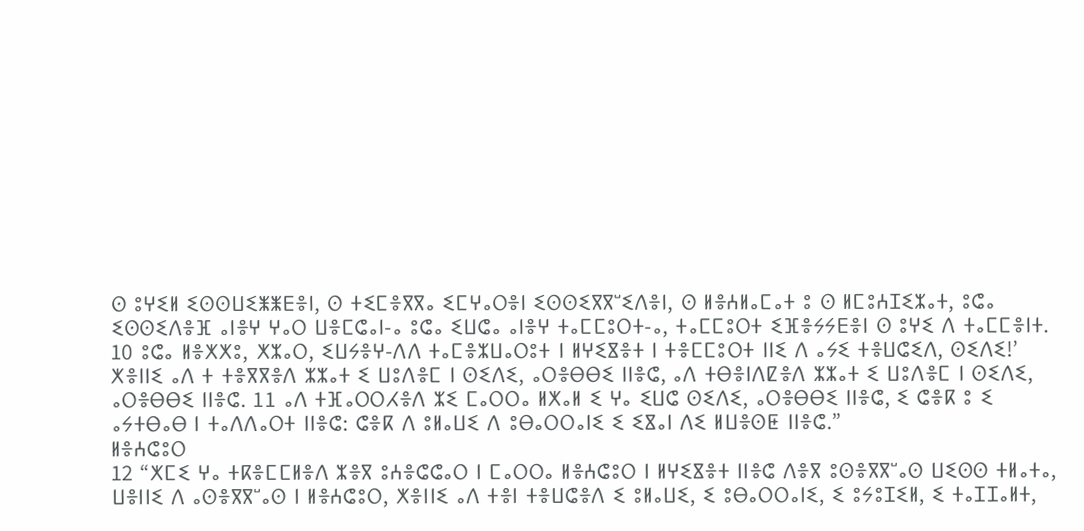ⵙ ⵓⵖⵉⵍ ⵉⵙⵙⵡⵉⵥⵥⴹⴻⵏ, ⵙ ⵜⵉⵎⴻⴳⴳⴰ ⵉⵎⵖⴰⵔⴻⵏ ⵉⵙⵙⵉⴳⴳⵯⵉⴷⴻⵏ, ⵙ ⵍⴻⵄⵍⴰⵎⴰⵜ ⵓ ⵙ ⵍⵎⵓⵄⵊⵉⵣⴰⵜ, ⵓⵛⴰ ⵉⵙⵙⵉⴷⴻⴼ ⴰⵏⴻⵖ ⵖⴰⵔ ⵡⴻⵎⵛⴰⵏ-ⴰ ⵓⵛⴰ ⵉⵡⵛⴰ ⴰⵏⴻⵖ ⵜⴰⵎⵎⵓⵔⵜ-ⴰ, ⵜⴰⵎⵎⵓⵔⵜ ⵉⴼⴻⵢⵢⴹⴻⵏ ⵙ ⵓⵖⵉ ⴷ ⵜⴰⵎⵎⴻⵏⵜ. 10 ⵓⵛⴰ ⵍⴻⵅⵅⵓ, ⵅⵣⴰⵔ, ⵉⵡⵢⴻⵖ-ⴷⴷ ⵜⴰⵎⴻⵣⵡⴰⵔⵓⵜ ⵏ ⵍⵖⵉⴵⴻⵜ ⵏ ⵜⴻⵎⵎⵓⵔⵜ ⵏⵏⵉ ⴷ ⴰⵢⵉ ⵜⴻⵡⵛⵉⴷ, ⵙⵉⴷⵉ!’ ⵅⴻⵏⵏⵉ ⴰⴷ ⵜ ⵜⴻⴳⴳⴻⴷ ⵣⵣⴰⵜ ⵉ ⵡⵓⴷⴻⵎ ⵏ ⵙⵉⴷⵉ, ⴰⵔⴻⴱⴱⵉ ⵏⵏⴻⵛ, ⴰⴷ ⵜⴱⴻⵏⴷⵇⴻⴷ ⵣⵣⴰⵜ ⵉ ⵡⵓⴷⴻⵎ ⵏ ⵙⵉⴷⵉ, ⴰⵔⴻⴱⴱⵉ ⵏⵏⴻⵛ. 11 ⴰⴷ ⵜⴼⴰⵔⵔⵃⴻⴷ ⵣⵉ ⵎⴰⵔⵔⴰ ⵍⵅⴰⵍ ⵉ ⵖⴰ ⵉⵡⵛ ⵙⵉⴷⵉ, ⴰⵔⴻⴱⴱⵉ ⵏⵏⴻⵛ, ⵉ ⵛⴻⴽ ⵓ ⵉ ⴰⵢⵜⴱⴰⴱ ⵏ ⵜⴰⴷⴷⴰⵔⵜ ⵏⵏⴻⵛ: ⵛⴻⴽ ⴷ ⵓⵍⴰⵡⵉ ⴷ ⵓⴱⴰⵔⵔⴰⵏⵉ ⵉ ⵉⴵⴰⵏ ⴷⵉ ⵍⵡⴻⵙⵟ ⵏⵏⴻⵛ.”
ⵍⴻⵄⵛⵓⵔ
12 “ⵅⵎⵉ ⵖⴰ ⵜⴽⴻⵎⵎⵍⴻⴷ ⵣⴻⴳ ⵓⵄⴻⵛⵛⴰⵔ ⵏ ⵎⴰⵔⵔⴰ ⵍⴻⵄⵛⵓⵔ ⵏ ⵍⵖⵉⴵⴻⵜ ⵏⵏⴻⵛ ⴷⴻⴳ ⵓⵙⴻⴳⴳⵯⴰⵙ ⵡⵉⵙⵙ ⵜⵍⴰⵜⴰ, ⵡⴻⵏⵏⵉ ⴷ ⴰⵙⴻⴳⴳⵯⴰⵙ ⵏ ⵍⴻⵄⵛⵓⵔ, ⵅⴻⵏⵏⵉ ⴰⴷ ⵜⴻⵏ ⵜⴻⵡⵛⴻⴷ ⵉ ⵓⵍⴰⵡⵉ, ⵉ ⵓⴱⴰⵔⵔⴰⵏⵉ, ⵉ ⵓⵢⵓⵊⵉⵍ, ⵉ ⵜⴰⵊⵊⴰⵍⵜ,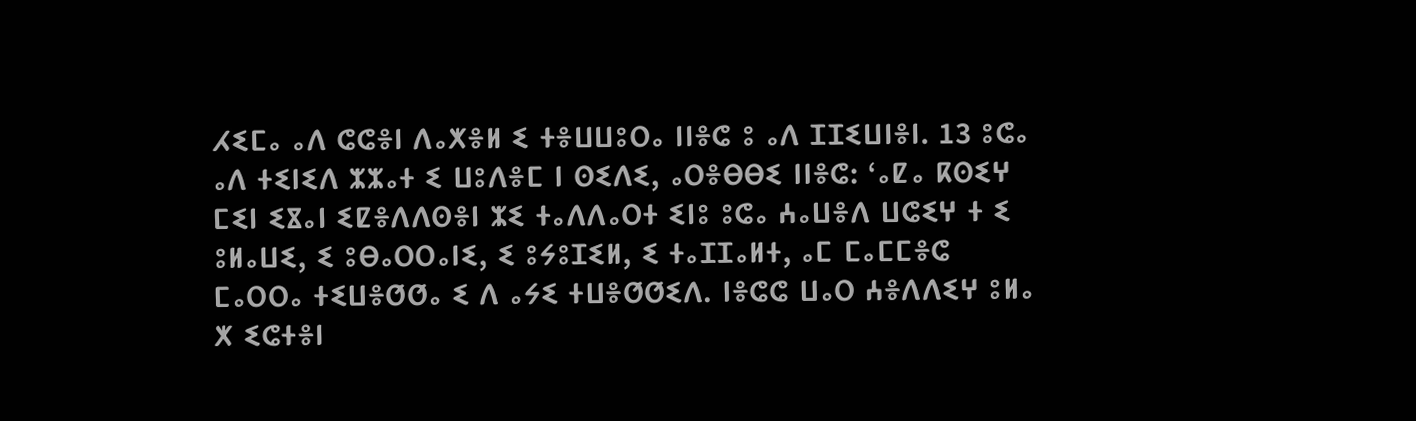ⵃⵉⵎⴰ ⴰⴷ ⵛⵛⴻⵏ ⴷⴰⵅⴻⵍ ⵉ ⵜⴻⵡⵡⵓⵔⴰ ⵏⵏⴻⵛ ⵓ ⴰⴷ ⵊⵊⵉⵡⵏⴻⵏ. 13 ⵓⵛⴰ ⴰⴷ ⵜⵉⵏⵉⴷ ⵣⵣⴰⵜ ⵉ ⵡⵓⴷⴻⵎ ⵏ ⵙⵉⴷⵉ, ⴰⵔⴻⴱⴱⵉ ⵏⵏⴻⵛ: ‘ⴰⵇⴰ ⴽⵙⵉⵖ ⵎⵉⵏ ⵉⴵⴰⵏ ⵉⵇⴻⴷⴷⵙⴻⵏ ⵣⵉ ⵜⴰⴷⴷⴰⵔⵜ ⵉⵏⵓ ⵓⵛⴰ ⵄⴰⵡⴻⴷ ⵡⵛⵉⵖ ⵜ ⵉ ⵓⵍⴰⵡⵉ, ⵉ ⵓⴱⴰⵔⵔⴰⵏⵉ, ⵉ ⵓⵢⵓⵊⵉⵍ, ⵉ ⵜⴰⵊⵊⴰⵍⵜ, ⴰⵎ ⵎⴰⵎⵎⴻⵛ ⵎⴰⵔⵔⴰ ⵜⵉⵡⴻⵚⵚⴰ ⵉ ⴷ ⴰⵢⵉ ⵜⵡⴻⵚⵚⵉⴷ. ⵏⴻⵛⵛ ⵡⴰⵔ ⵄⴻⴷⴷⵉⵖ ⵓⵍⴰ ⵅ ⵉⵛⵜⴻⵏ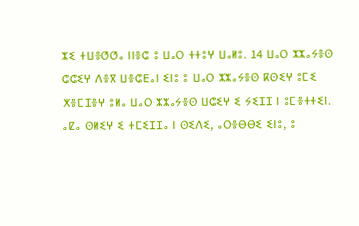ⵣⵉ ⵜⵡⴻⵚⵚⴰ ⵏⵏⴻⵛ ⵓ ⵡⴰⵔ ⵜⵜⵓⵖ ⵡⴰⵍⵓ. 14 ⵡⴰⵔ ⵣⵣⴰⵢⴻⵙ ⵛⵛⵉⵖ ⴷⴻⴳ ⵡⴻⵛⴹⴰⵏ ⵉⵏⵓ ⵓ ⵡⴰⵔ ⵣⵣⴰⵢⴻⵙ ⴽⵙⵉⵖ ⵓⵎⵉ ⵅⴻⵎⵊⴻⵖ ⵓⵍⴰ ⵡⴰⵔ ⵣⵣⴰⵢⴻⵙ ⵡⵛⵉⵖ ⵉ ⵢⵉⵊⵊ ⵏ ⵓⵎⴻⵜⵜⵉⵏ. ⴰⵇⴰ ⵙⵍⵉⵖ ⵉ ⵜⵎⵉⵊⵊⴰ ⵏ ⵙⵉⴷⵉ, ⴰⵔⴻⴱⴱⵉ ⵉⵏⵓ, ⵓ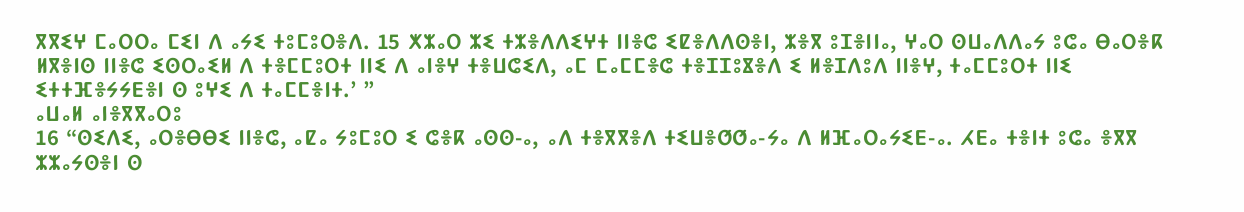ⴳⴳⵉⵖ ⵎⴰⵔⵔⴰ ⵎⵉⵏ ⴷ ⴰⵢⵉ ⵜⵓⵎⵓⵔⴻⴷ. 15 ⵅⵣⴰⵔ ⵣⵉ ⵜⵣⴻⴷⴷⵉⵖⵜ ⵏⵏⴻⵛ ⵉⵇⴻⴷⴷⵙⴻⵏ, ⵣⴻⴳ ⵓⵊⴻⵏⵏⴰ, ⵖⴰⵔ ⵙⵡⴰⴷⴷⴰⵢ ⵓⵛⴰ ⴱⴰⵔⴻⴽ ⵍⴳⴻⵏⵙ ⵏⵏⴻⵛ ⵉⵙⵔⴰⵉⵍ ⴷ ⵜⴻⵎⵎⵓⵔⵜ ⵏⵏⵉ ⴷ ⴰⵏⴻⵖ ⵜⴻⵡⵛⵉⴷ, ⴰⵎ ⵎⴰⵎⵎⴻⵛ ⵜⴻⵊⵊⵓⴵⴻⴷ ⵉ ⵍⴻⵊⴷⵓⴷ ⵏⵏⴻⵖ, ⵜⴰⵎⵎⵓⵔⵜ ⵏⵏⵉ ⵉⵜⵜⴼⴻⵢⵢⴹⴻⵏ ⵙ ⵓⵖⵉ ⴷ ⵜⴰⵎⵎⴻⵏⵜ.’ ”
ⴰⵡⴰⵍ ⴰⵏⴻⴳⴳⴰⵔⵓ
16 “ⵙⵉⴷⵉ, ⴰⵔⴻⴱⴱⵉ ⵏⵏⴻⵛ, ⴰⵇⴰ ⵢⵓⵎⵓⵔ ⵉ ⵛⴻⴽ ⴰⵙⵙ-ⴰ, ⴰⴷ ⵜⴻⴳⴳⴻⴷ ⵜⵉⵡⴻⵚⵚⴰ-ⵢⴰ ⴷ ⵍⴼⴰⵔⴰⵢⵉⴹ-ⴰ. ⵃⴹⴰ ⵜⴻⵏⵜ ⵓⵛⴰ ⴻⴳⴳ ⵣⵣⴰⵢⵙⴻⵏ ⵙ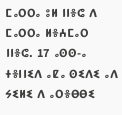ⵎⴰⵔⵔⴰ ⵓⵍ ⵏⵏⴻⵛ ⴷ ⵎⴰⵔⵔⴰ ⵍⴻⵄⵎⴰⵔ ⵏⵏⴻⵛ. 17 ⴰⵙⵙ-ⴰ ⵜⴻⵏⵏⵉⴷ ⴰⵇⴰ ⵙⵉⴷⵉ ⴰⴷ ⵢⵉⵍⵉ ⴷ ⴰⵔⴻⴱⴱⵉ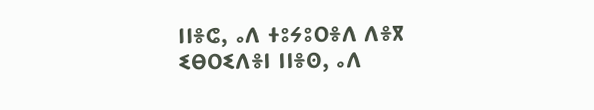ⵏⵏⴻⵛ, ⴰⴷ ⵜⵓⵢⵓⵔⴻⴷ ⴷⴻⴳ ⵉⴱⵔⵉⴷⴻⵏ ⵏⵏⴻⵙ, ⴰⴷ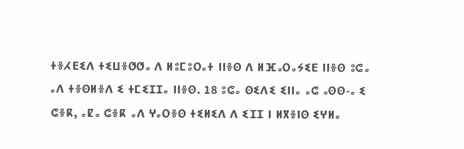ⵜⴻⵃⴹⵉⴷ ⵜⵉⵡⴻⵚⵚⴰ ⴷ ⵍⵓⵎⵓⵔⴰⵜ ⵏⵏⴻⵙ ⴷ ⵍⴼⴰⵔⴰⵢⵉⴹ ⵏⵏⴻⵙ ⵓⵛⴰ ⴰⴷ ⵜⴻⵙⵍⴻⴷ ⵉ ⵜⵎⵉⵊⵊⴰ ⵏⵏⴻⵙ. 18 ⵓⵛⴰ ⵙⵉⴷⵉ ⵉⵏⵏⴰ ⴰⵛ ⴰⵙⵙ-ⴰ ⵉ ⵛⴻⴽ, ⴰⵇⴰ ⵛⴻⴽ ⴰⴷ ⵖⴰⵔⴻⵙ ⵜⵉⵍⵉⴷ ⴷ ⵉⵊⵊ ⵏ ⵍⴳⴻⵏⵙ ⵉⵖⵍⴰ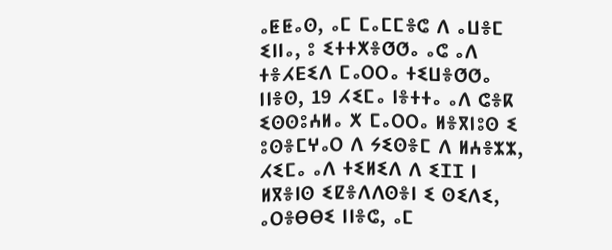ⴰⵟⵟⴰⵙ, ⴰⵎ ⵎⴰⵎⵎⴻⵛ ⴷ ⴰⵡⴻⵎ ⵉⵏⵏⴰ, ⵓ ⵉⵜⵜⵅⴻⵚⵚⴰ ⴰⵛ ⴰⴷ ⵜⴻⵃⴹⵉⴷ ⵎⴰⵔⵔⴰ ⵜⵉⵡⴻⵚⵚⴰ ⵏⵏⴻⵙ, 19 ⵃⵉⵎⴰ ⵏⴻⵜⵜⴰ ⴰⴷ ⵛⴻⴽ ⵉⵙⵙⵓⵄⵍⴰ ⵅ ⵎⴰⵔⵔⴰ ⵍⴻⴳⵏⵓⵙ ⵉ ⵓⵙⴻⵎⵖⴰⵔ ⴷ ⵢⵉⵙⴻⵎ ⴷ ⵍⵄⴻⵣⵣ, ⵃⵉⵎⴰ ⴰⴷ ⵜⵉⵍⵉⴷ ⴷ ⵉⵊⵊ ⵏ ⵍⴳⴻⵏⵙ ⵉⵇⴻⴷⴷⵙⴻⵏ ⵉ ⵙⵉⴷⵉ, ⴰⵔⴻⴱⴱⵉ ⵏⵏⴻⵛ, ⴰⵎ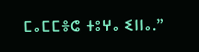ⵎⴰⵎⵎⴻⵛ ⵜⵓⵖⴰ ⵉⵏⵏⴰ.”